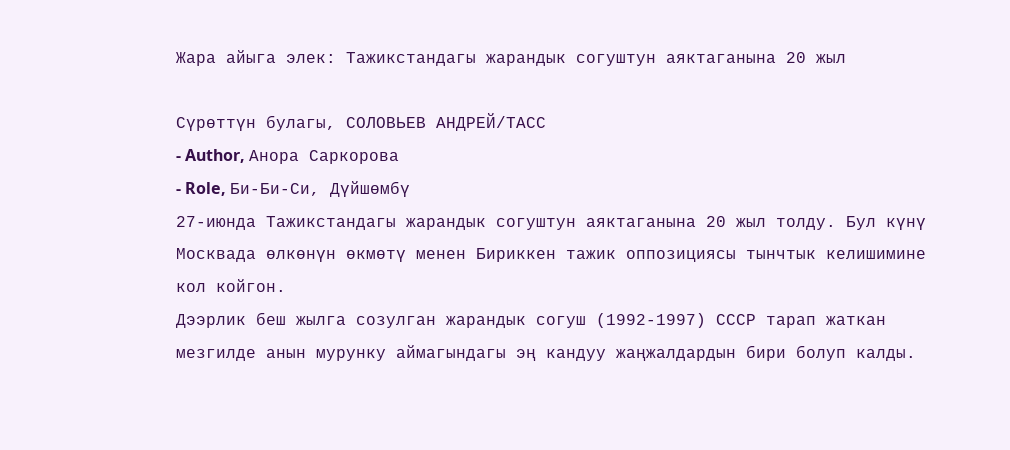Жара айыга элек: Тажикстандагы жарандык согуштун аяктаганына 20 жыл

Сүрөттүн булагы, СОЛОВЬЕВ АНДРЕЙ/ТАСС
- Author, Анора Саркорова
- Role, Би-Би-Си, Дүйшөмбү
27-июнда Тажикстандагы жарандык согуштун аяктаганына 20 жыл толду. Бул күнү Москвада өлкөнүн өкмөтү менен Бириккен тажик оппозициясы тынчтык келишимине кол койгон.
Дээрлик беш жылга созулган жарандык согуш (1992-1997) СССР тарап жаткан мезгилде анын мурунку аймагындагы эң кандуу жаңжалдардын бири болуп калды.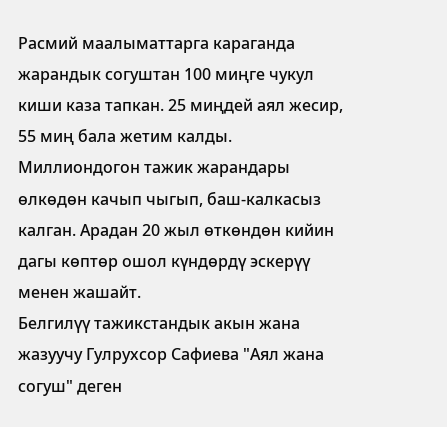Расмий маалыматтарга караганда жарандык согуштан 100 миңге чукул киши каза тапкан. 25 миңдей аял жесир, 55 миң бала жетим калды.
Миллиондогон тажик жарандары өлкөдөн качып чыгып, баш-калкасыз калган. Арадан 20 жыл өткөндөн кийин дагы көптөр ошол күндөрдү эскерүү менен жашайт.
Белгилүү тажикстандык акын жана жазуучу Гулрухсор Сафиева "Аял жана согуш" деген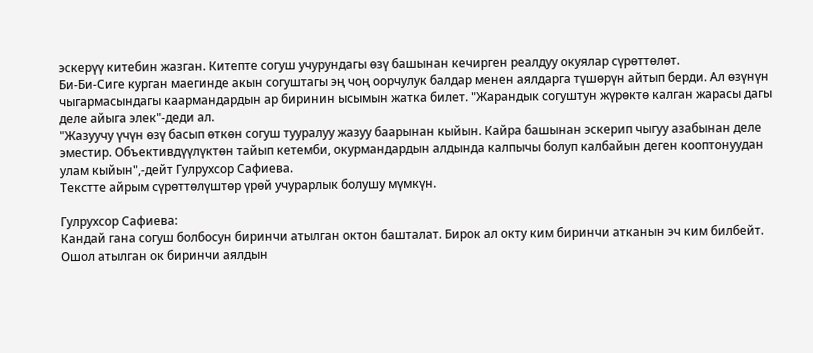эскерүү китебин жазган. Китепте согуш учурундагы өзү башынан кечирген реалдуу окуялар сүрөттөлөт.
Би-Би-Сиге курган маегинде акын согуштагы эң чоң оорчулук балдар менен аялдарга түшөрүн айтып берди. Ал өзүнүн чыгармасындагы каармандардын ар биринин ысымын жатка билет. "Жарандык согуштун жүрөктө калган жарасы дагы деле айыга элек"-деди ал.
"Жазуучу үчүн өзү басып өткөн согуш тууралуу жазуу баарынан кыйын. Кайра башынан эскерип чыгуу азабынан деле эместир. Объективдүүлүктөн тайып кетемби, окурмандардын алдында калпычы болуп калбайын деген кооптонуудан улам кыйын",-дейт Гулрухсор Сафиева.
Текстте айрым сүрөттөлүштөр үрөй учурарлык болушу мүмкүн.

Гулрухсор Сафиева:
Кандай гана согуш болбосун биринчи атылган октон башталат. Бирок ал окту ким биринчи атканын эч ким билбейт. Ошол атылган ок биринчи аялдын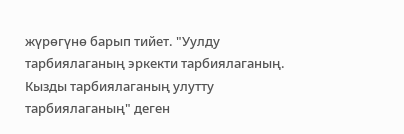жүрөгүнө барып тийет. "Уулду тарбиялаганың эркекти тарбиялаганың. Кызды тарбиялаганың улутту тарбиялаганың" деген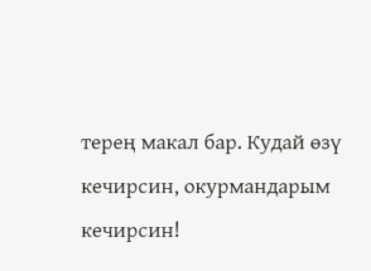терең макал бар. Кудай өзү кечирсин, окурмандарым кечирсин!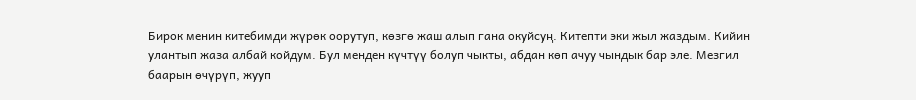Бирок менин китебимди жүрөк оорутуп, көзгө жаш алып гана окуйсуң. Китепти эки жыл жаздым. Кийин улантып жаза албай койдум. Бул менден күчтүү болуп чыкты, абдан көп ачуу чындык бар эле. Мезгил баарын өчүрүп, жууп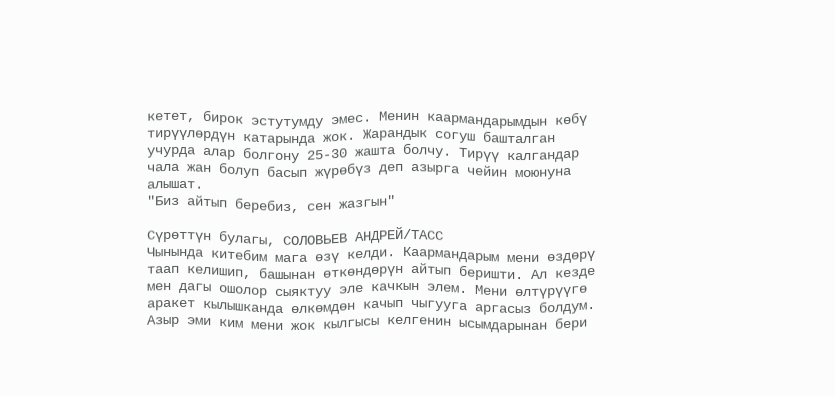кетет, бирок эстутумду эмес. Менин каармандарымдын көбү тирүүлөрдүн катарында жок. Жарандык согуш башталган учурда алар болгону 25-30 жашта болчу. Тирүү калгандар чала жан болуп басып жүрөбүз деп азырга чейин моюнуна алышат.
"Биз айтып беребиз, сен жазгын"

Сүрөттүн булагы, СОЛОВЬЕВ АНДРЕЙ/ТАСС
Чынында китебим мага өзү келди. Каармандарым мени өздөрү таап келишип, башынан өткөндөрүн айтып беришти. Ал кезде мен дагы ошолор сыяктуу эле качкын элем. Мени өлтүрүүгө аракет кылышканда өлкөмдөн качып чыгууга аргасыз болдум. Азыр эми ким мени жок кылгысы келгенин ысымдарынан бери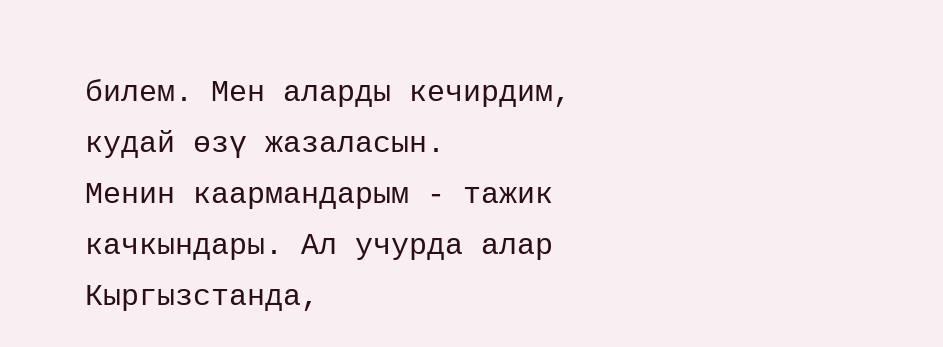билем. Мен аларды кечирдим, кудай өзү жазаласын.
Менин каармандарым - тажик качкындары. Ал учурда алар Кыргызстанда,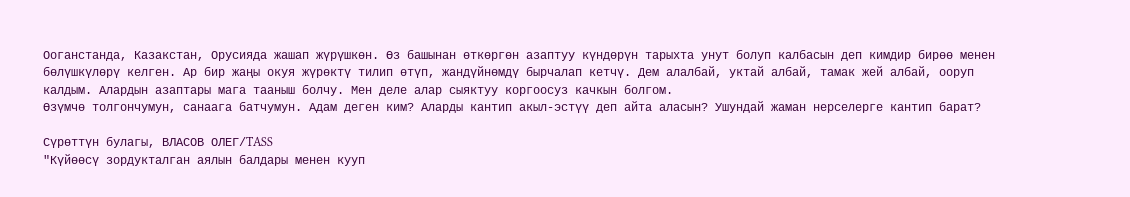Ооганстанда, Казакстан, Орусияда жашап жүрүшкөн. Өз башынан өткөргөн азаптуу күндөрүн тарыхта унут болуп калбасын деп кимдир бирөө менен бөлүшкүлөрү келген. Ар бир жаңы окуя жүрөктү тилип өтүп, жандүйнөмдү бырчалап кетчү. Дем алалбай, уктай албай, тамак жей албай, ооруп калдым. Алардын азаптары мага тааныш болчу. Мен деле алар сыяктуу коргоосуз качкын болгом.
Өзүмчө толгончумун, санаага батчумун. Адам деген ким? Аларды кантип акыл-эстүү деп айта аласын? Ушундай жаман нерселерге кантип барат?

Сүрөттүн булагы, ВЛАСОВ ОЛЕГ/TASS
"Күйөөсү зордукталган аялын балдары менен кууп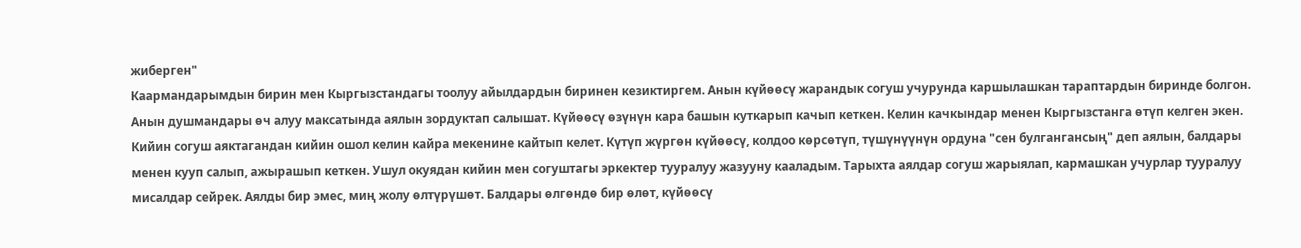жиберген"
Каармандарымдын бирин мен Кыргызстандагы тоолуу айылдардын биринен кезиктиргем. Анын күйөөсү жарандык согуш учурунда каршылашкан тараптардын биринде болгон. Анын душмандары өч алуу максатында аялын зордуктап салышат. Күйөөсү өзүнүн кара башын куткарып качып кеткен. Келин качкындар менен Кыргызстанга өтүп келген экен.
Кийин согуш аяктагандан кийин ошол келин кайра мекенине кайтып келет. Күтүп жүргөн күйөөсү, колдоо көрсөтүп, түшүнүүнүн ордуна "сен булгангансың" деп аялын, балдары менен кууп салып, ажырашып кеткен. Ушул окуядан кийин мен согуштагы эркектер тууралуу жазууну кааладым. Тарыхта аялдар согуш жарыялап, кармашкан учурлар тууралуу мисалдар сейрек. Аялды бир эмес, миң жолу өлтүрүшөт. Балдары өлгөндө бир өлөт, күйөөсү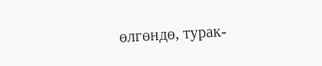өлгөндө, турак-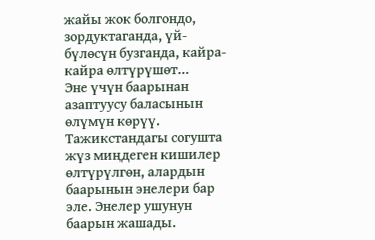жайы жок болгондо, зордуктаганда, үй-бүлөсүн бузганда, кайра-кайра өлтүрүшөт…
Эне үчүн баарынан азаптуусу баласынын өлүмүн көрүү. Тажикстандагы согушта жүз миңдеген кишилер өлтүрүлгөн, алардын баарынын энелери бар эле. Энелер ушунун баарын жашады.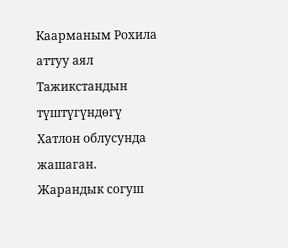Каарманым Рохила аттуу аял Тажикстандын түштүгүндөгү Хатлон облусунда жашаган. Жарандык согуш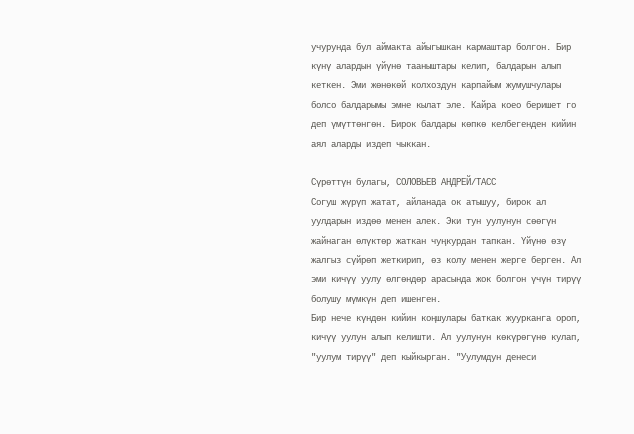учурунда бул аймакта айыгышкан кармаштар болгон. Бир күнү алардын үйүнө тааныштары келип, балдарын алып кеткен. Эми жөнөкөй колхоздун карпайым жумушчулары болсо балдарымы эмне кылат эле. Кайра коео беришет го деп үмүттөнгөн. Бирок балдары көпкө келбегенден кийин аял аларды издеп чыккан.

Сүрөттүн булагы, СОЛОВЬЕВ АНДРЕЙ/ТАСС
Согуш жүрүп жатат, айланада ок атышуу, бирок ал уулдарын издөө менен алек. Эки тун уулунун сөөгүн жайнаган өлүктөр жаткан чуңкурдан тапкан. Үйүнө өзү жалгыз сүйрөп жеткирип, өз колу менен жерге берген. Ал эми кичүү уулу өлгөндөр арасында жок болгон үчүн тирүү болушу мүмкүн деп ишенген.
Бир нече күндөн кийин коңшулары баткак жуурканга ороп, кичүү уулун алып келишти. Ал уулунун көкүрөгүнө кулап, "уулум тирүү" деп кыйкырган. "Уулумдун денеси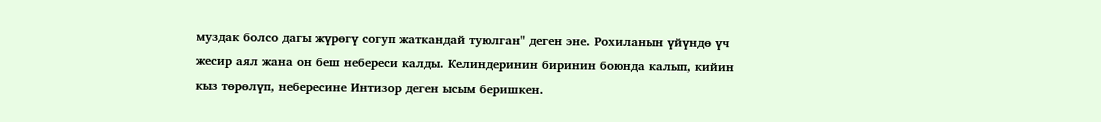муздак болсо дагы жүрөгү согуп жаткандай туюлган" деген эне. Рохиланын үйүндө үч жесир аял жана он беш небереси калды. Келиндеринин биринин боюнда калып, кийин кыз төрөлүп, небересине Интизор деген ысым беришкен.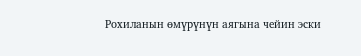Рохиланын өмүрүнүн аягына чейин эски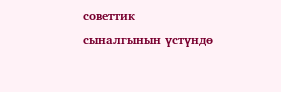советтик сыналгынын үстүндө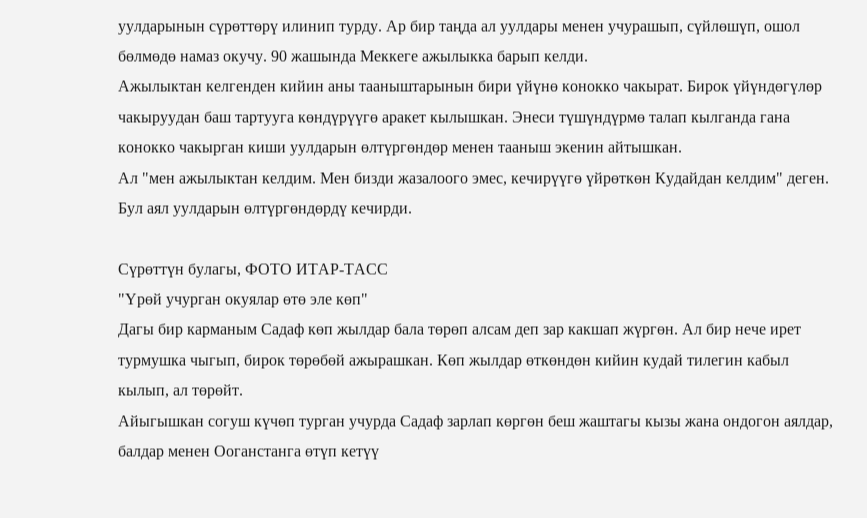уулдарынын сүрөттөрү илинип турду. Ар бир таңда ал уулдары менен учурашып, сүйлөшүп, ошол бөлмөдө намаз окучу. 90 жашында Меккеге ажылыкка барып келди.
Ажылыктан келгенден кийин аны тааныштарынын бири үйүнө конокко чакырат. Бирок үйүндөгүлөр чакыруудан баш тартууга көндүрүүгө аракет кылышкан. Энеси түшүндүрмө талап кылганда гана конокко чакырган киши уулдарын өлтүргөндөр менен тааныш экенин айтышкан.
Ал "мен ажылыктан келдим. Мен бизди жазалоого эмес, кечирүүгө үйрөткөн Кудайдан келдим" деген. Бул аял уулдарын өлтүргөндөрдү кечирди.

Сүрөттүн булагы, ФОТО ИТАР-ТАСС
"Үрөй учурган окуялар өтө эле көп"
Дагы бир карманым Садаф көп жылдар бала төрөп алсам деп зар какшап жүргөн. Ал бир нече ирет турмушка чыгып, бирок төрөбөй ажырашкан. Көп жылдар өткөндөн кийин кудай тилегин кабыл кылып, ал төрөйт.
Айыгышкан согуш күчөп турган учурда Садаф зарлап көргөн беш жаштагы кызы жана ондогон аялдар, балдар менен Ооганстанга өтүп кетүү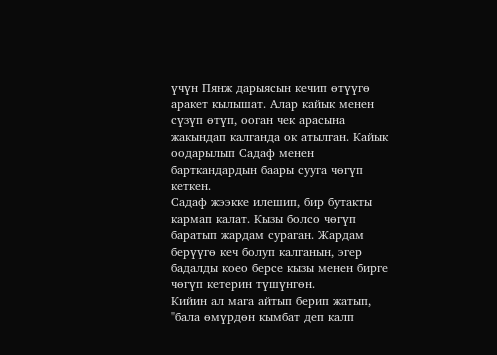үчүн Пянж дарыясын кечип өтүүгө аракет кылышат. Алар кайык менен сүзүп өтүп, ооган чек арасына жакындап калганда ок атылган. Кайык оодарылып Садаф менен барткандардын баары сууга чөгүп кеткен.
Садаф жээкке илешип, бир бутакты кармап калат. Кызы болсо чөгүп баратып жардам сураган. Жардам берүүгө кеч болуп калганын, эгер бадалды коео берсе кызы менен бирге чөгүп кетерин түшүнгөн.
Кийин ал мага айтып берип жатып, "бала өмүрдөн кымбат деп калп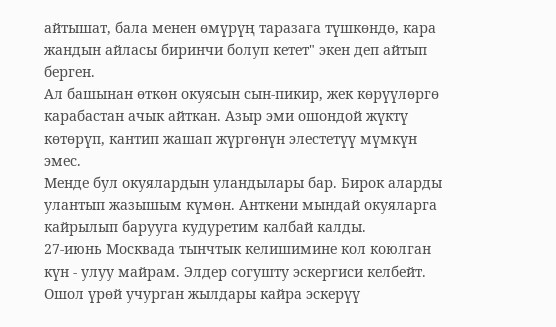айтышат, бала менен өмүрүң таразага түшкөндө, кара жандын айласы биринчи болуп кетет" экен деп айтып берген.
Ал башынан өткөн окуясын сын-пикир, жек көрүүлөргө карабастан ачык айткан. Азыр эми ошондой жүктү көтөрүп, кантип жашап жүргөнүн элестетүү мүмкүн эмес.
Менде бул окуялардын уландылары бар. Бирок аларды улантып жазышым күмөн. Анткени мындай окуяларга кайрылып барууга кудуретим калбай калды.
27-июнь Москвада тынчтык келишимине кол коюлган күн - улуу майрам. Элдер согушту эскергиси келбейт. Ошол үрөй учурган жылдары кайра эскерүү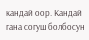кандай оор. Кандай гана согуш болбосун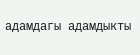адамдагы адамдыкты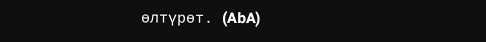өлтүрөт. (AbA)